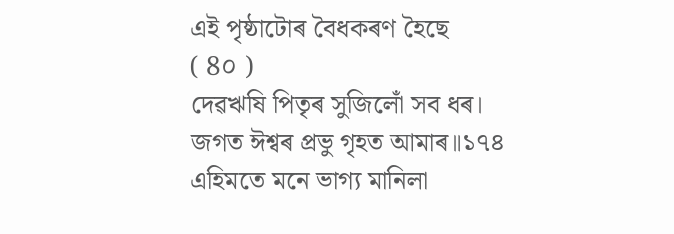এই পৃষ্ঠাটোৰ বৈধকৰণ হৈছে
( 8০ )
দেৱঋষি পিতৃৰ সুজিলোঁ সব ধৰ।
জগত ঈশ্বৰ প্ৰভু গৃহত আমাৰ॥১৭৪
এহিমতে মনে ভাগ্য মানিলা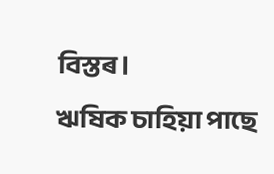বিস্তৰ।
ঋষিক চাহিয়া পাছে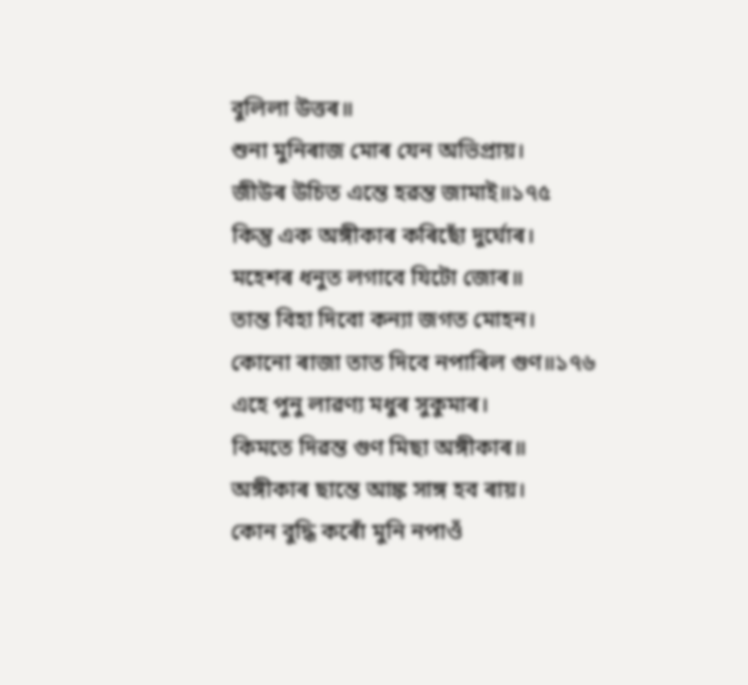বুলিলা উত্তৰ॥
শুনা মুনিৰাজ মোৰ যেন অভিপ্ৰায়।
জীউৰ উচিত এন্তে হৱন্ত জামাই॥১৭৫
কিন্তু এক অঙ্গীকাৰ কৰিছোঁ দুৰ্ঘোৰ।
মহেশৰ ধনুত লগাবে যিটো জোৰ॥
তান্ত বিহা দিবো কন্যা জগত মোহন।
কোনো ৰাজা তাত দিবে নপাৰিল গুণ॥১৭৬
এহে পুনু লাৱণ্য মধুৰ সুকুমাৰ।
কিমতে দিৱন্ত গুণ মিছা অঙ্গীকাৰ॥
অঙ্গীকাৰ ছান্তে আঙ্ক সাঙ্গ হব ৰায়।
কোন বুদ্ধি কৰোঁ মুনি নপাওঁ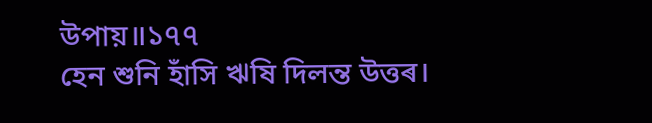উপায়॥১৭৭
হেন শুনি হাঁসি ঋষি দিলন্ত উত্তৰ।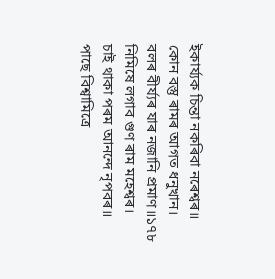ইকাৰ্য্যক চিন্তা নকৰিবা নৰেশ্বৰ॥
কোন বস্তু ৰামৰ আগত ধনুখান।
বলৰ বীৰ্য্যৰ যাৰ নজানি প্ৰমাণ॥১৭৮
নিমিষে লগাব গুণ ৰাম মহেশ্বৰ।
চাই থাকা পৰম আনন্দে নৃপবৰ॥
পাছে বিশ্বামিত্ৰে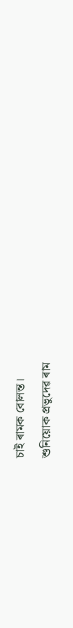চাই ৰামক বোলন্ত।
শুনিয়োক প্ৰভুদেৱ ৰাম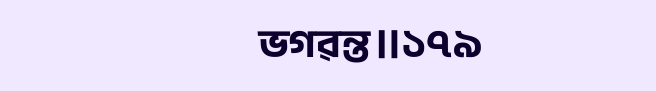ভগৱন্ত॥১৭৯